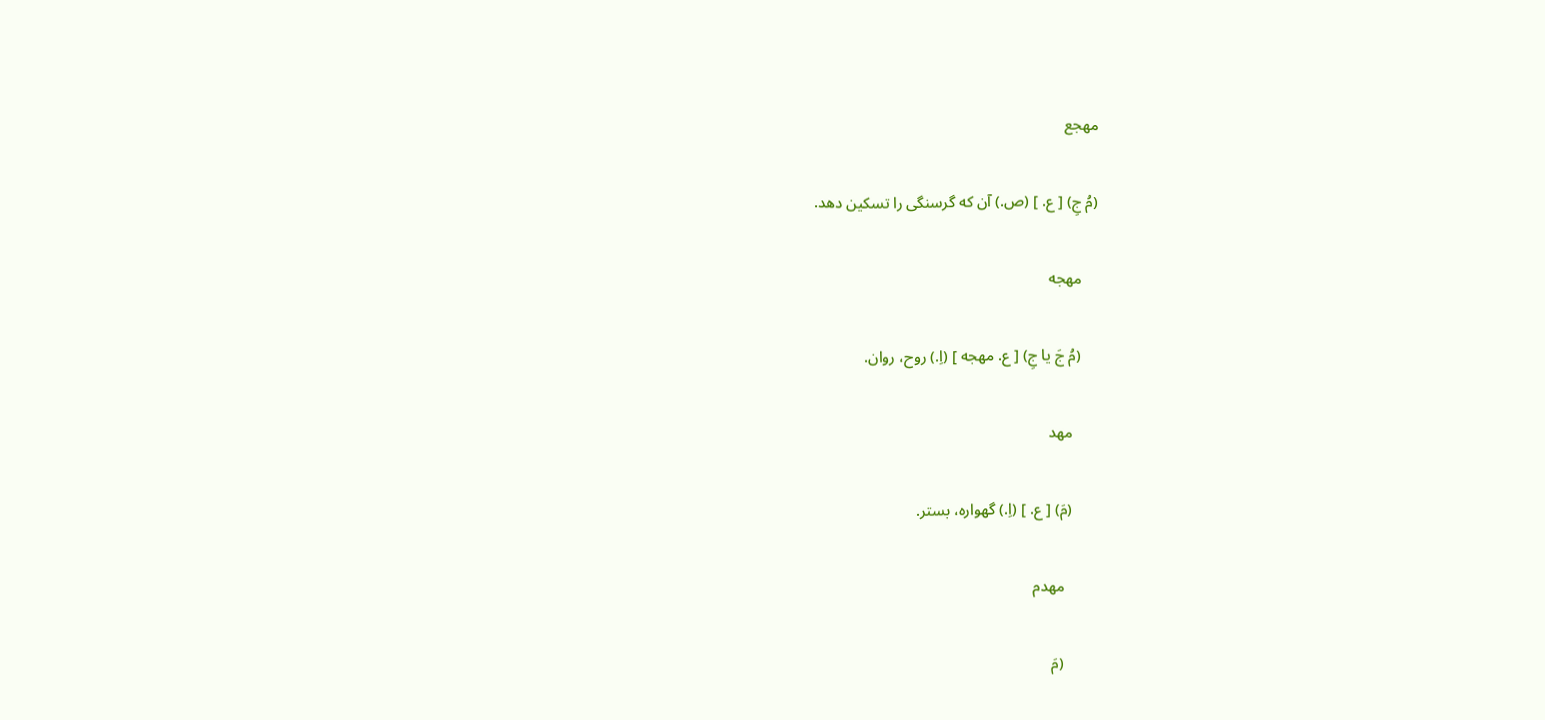مهجع

(مُ جِ) [ ع. ] (ص.) آن که گرسنگی را تسکین دهد.

    مهجه

    (مُ جَ یا جِ) [ ع. مهجه ] (اِ.) روح، روان.

      مهد

      (مَ) [ ع. ] (اِ.) گهواره، بستر.

        مهدم

        (مَ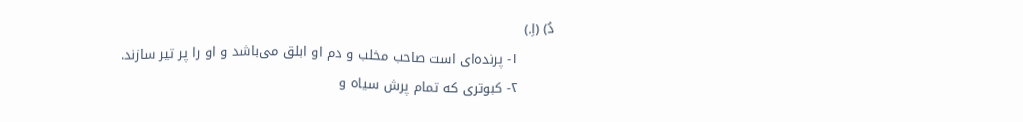دُ) (اِ.)
        ۱- پرنده‌ای است صاحب مخلب و دم او ابلق می‌باشد و او را پر تیر سازند.
        ۲- کبوتری که تمام پرش سیاه و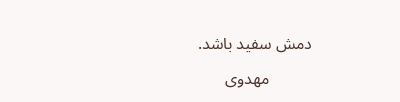دمش سفید باشد.

          مهدوی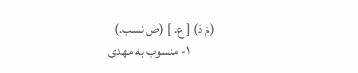(مَ دَ) [ ع. ] (ص نسب.)
          ۱- منسوب به مهدی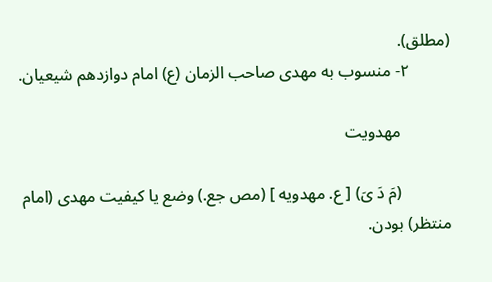(مطلق).
          ۲- منسوب به مهدی صاحب الزمان (ع) امام دوازدهم شیعیان.

            مهدویت

            (مَ دَ یَ) [ ع. مهدویه ] (مص جع.) وضع یا کیفیت مهدی (امام منتظر) بودن.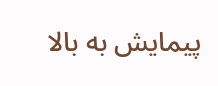پیمایش به بالا